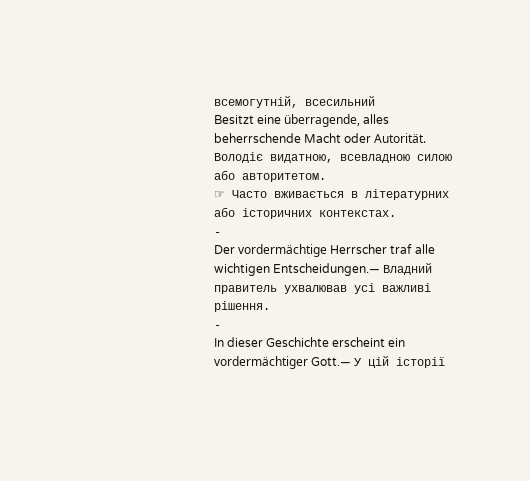всемогутній, всесильний
Besitzt eine überragende, alles beherrschende Macht oder Autorität.
Володіє видатною, всевладною силою або авторитетом.
☞ Часто вживається в літературних або історичних контекстах.
-
Der vordermächtige Herrscher traf alle wichtigen Entscheidungen.— Владний правитель ухвалював усі важливі рішення.
-
In dieser Geschichte erscheint ein vordermächtiger Gott.— У цій історії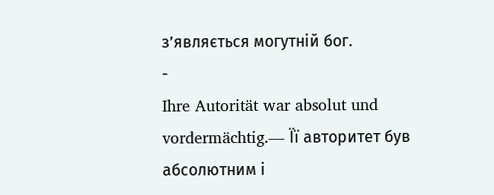з’являється могутній бог.
-
Ihre Autorität war absolut und vordermächtig.— Її авторитет був абсолютним і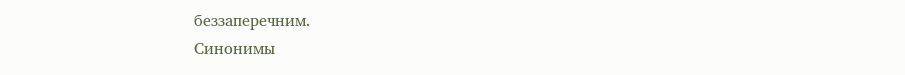беззаперечним.
Синонимы